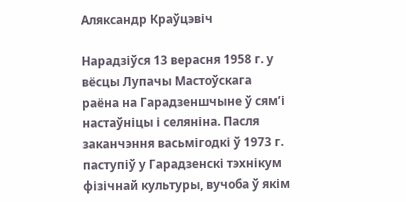Аляксандр Краўцэвіч

Нарадзіўся 13 верасня 1958 г. у вёсцы Лупачы Мастоўскага раёна на Гарадзеншчыне ў сям’і настаўніцы і селяніна. Пасля заканчэння васьмігодкі ў 1973 г. паступіў у Гарадзенскі тэхнікум фізічнай культуры, вучоба ў якім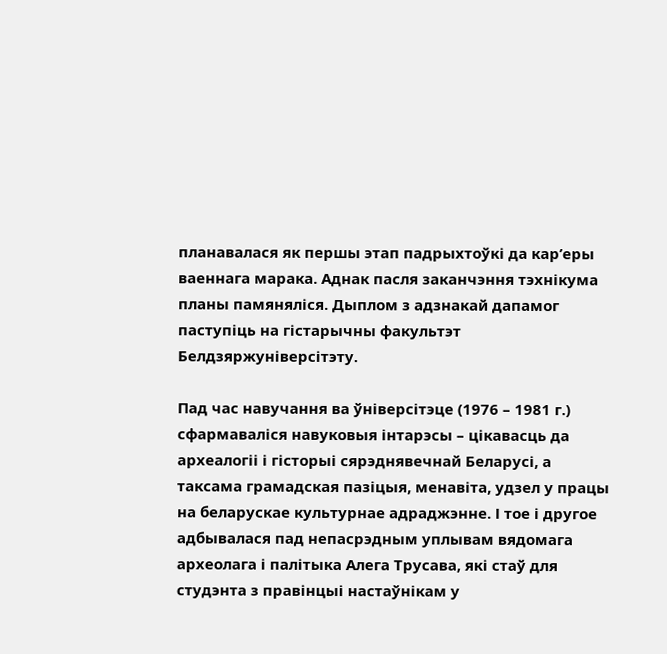планавалася як першы этап падрыхтоўкі да кар’еры ваеннага марака. Аднак пасля заканчэння тэхнікума планы памяняліся. Дыплом з адзнакай дапамог паступіць на гістарычны факультэт Белдзяржуніверсітэту.

Пад час навучання ва ўніверсітэце (1976 – 1981 г.) сфармаваліся навуковыя інтарэсы – цікавасць да археалогіі і гісторыі сярэднявечнай Беларусі, а таксама грамадская пазіцыя, менавіта, удзел у працы на беларускае культурнае адраджэнне. І тое і другое адбывалася пад непасрэдным уплывам вядомага археолага і палітыка Алега Трусава, які стаў для студэнта з правінцыі настаўнікам у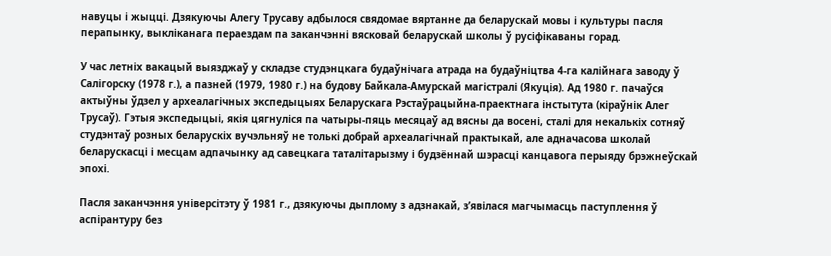навуцы і жыцці. Дзякуючы Алегу Трусаву адбылося свядомае вяртанне да беларускай мовы і культуры пасля перапынку, выкліканага пераездам па заканчэнні вясковай беларускай школы ў русіфікаваны горад.

У час летніх вакацый выязджаў у складзе студэнцкага будаўнічага атрада на будаўніцтва 4-га калійнага заводу ў Салігорску (1978 г.), а пазней (1979, 1980 г.) на будову Байкала-Амурскай магістралі (Якуція). Ад 1980 г. пачаўся актыўны ўдзел у археалагічных экспедыцыях Беларускага Рэстаўрацыйна-праектнага інстытута (кіраўнік Алег Трусаў). Гэтыя экспедыцыі, якія цягнуліся па чатыры-пяць месяцаў ад вясны да восені, сталі для некалькіх сотняў студэнтаў розных беларускіх вучэльняў не толькі добрай археалагічнай практыкай, але адначасова школай беларускасці і месцам адпачынку ад савецкага таталітарызму і будзённай шэрасці канцавога перыяду брэжнеўскай эпохі.

Пасля заканчэння універсітэту ў 1981 г., дзякуючы дыплому з адзнакай, з’явілася магчымасць паступлення ў аспірантуру без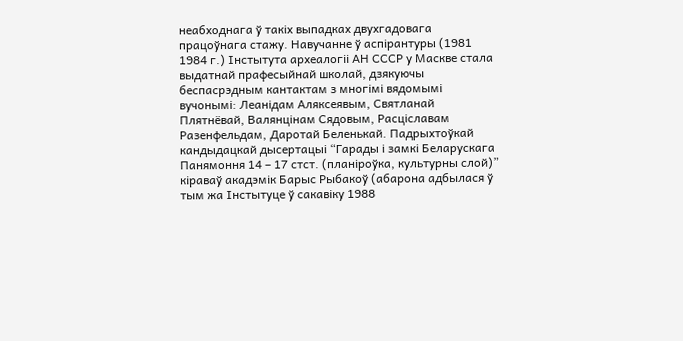неабходнага ў такіх выпадках двухгадовага працоўнага стажу. Навучанне ў аспірантуры (1981 1984 г.) Інстытута археалогіі АН СССР у Маскве стала выдатнай прафесыйнай школай, дзякуючы беспасрэдным кантактам з многімі вядомымі вучонымі: Леанідам Аляксеявым, Святланай Плятнёвай, Валянцінам Сядовым, Расціславам Разенфельдам, Даротай Беленькай. Падрыхтоўкай кандыдацкай дысертацыі “Гарады і замкі Беларускага Панямоння 14 – 17 стст. (планіроўка, культурны слой)” кіраваў акадэмік Барыс Рыбакоў (абарона адбылася ў тым жа Інстытуце ў сакавіку 1988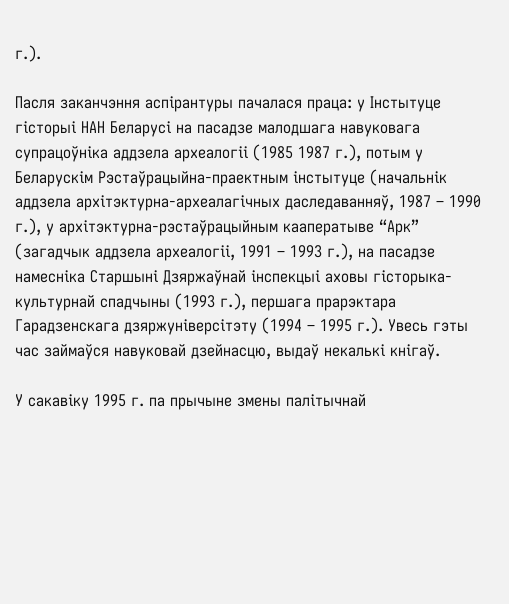г.).

Пасля заканчэння аспірантуры пачалася праца: у Інстытуце гісторыі НАН Беларусі на пасадзе малодшага навуковага супрацоўніка аддзела археалогіі (1985 1987 г.), потым у Беларускім Рэстаўрацыйна-праектным інстытуце (начальнік аддзела архітэктурна-археалагічных даследаванняў, 1987 – 1990 г.), у архітэктурна-рэстаўрацыйным кааператыве “Арк” (загадчык аддзела археалогіі, 1991 – 1993 г.), на пасадзе намесніка Старшыні Дзяржаўнай інспекцыі аховы гісторыка-культурнай спадчыны (1993 г.), першага прарэктара Гарадзенскага дзяржуніверсітэту (1994 – 1995 г.). Увесь гэты час займаўся навуковай дзейнасцю, выдаў некалькі кнігаў.

У сакавіку 1995 г. па прычыне змены палітычнай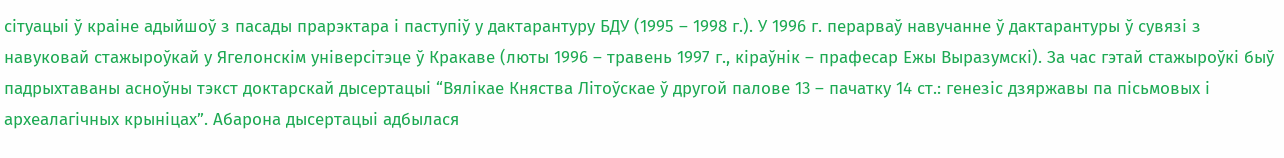сітуацыі ў краіне адыйшоў з пасады прарэктара і паступіў у дактарантуру БДУ (1995 – 1998 г.). У 1996 г. перарваў навучанне ў дактарантуры ў сувязі з навуковай стажыроўкай у Ягелонскім універсітэце ў Кракаве (люты 1996 – травень 1997 г., кіраўнік – прафесар Ежы Выразумскі). За час гэтай стажыроўкі быў падрыхтаваны асноўны тэкст доктарскай дысертацыі “Вялікае Княства Літоўскае ў другой палове 13 – пачатку 14 ст.: генезіс дзяржавы па пісьмовых і археалагічных крыніцах”. Абарона дысертацыі адбылася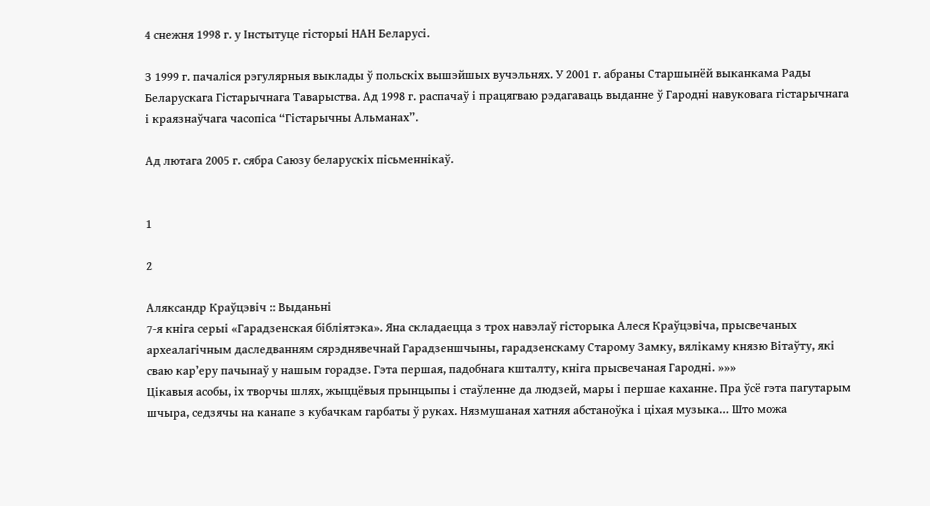4 снежня 1998 г. у Інстытуце гісторыі НАН Беларусі.

З 1999 г. пачаліся рэгулярныя выклады ў польскіх вышэйшых вучэльнях. У 2001 г. абраны Старшынёй выканкама Рады Беларускага Гістарычнага Таварыства. Ад 1998 г. распачаў і працягваю рэдагаваць выданне ў Гародні навуковага гістарычнага і краязнаўчага часопіса “Гістарычны Альманах”.

Ад лютага 2005 г. сябра Саюзу беларускіх пісьменнікаў.


1

2

Аляксандр Краўцэвіч :: Выданьні
7-я кніга серыі «Гарадзенская бібліятэка». Яна складаецца з трох навэлаў гісторыка Алеся Краўцэвіча, прысвечаных археалагічным даследванням сярэднявечнай Гарадзеншчыны, гарадзенскаму Старому Замку, вялікаму князю Вітаўту, які сваю кар’еру пачынаў у нашым горадзе. Гэта першая, падобнага кшталту, кніга прысвечаная Гародні. »»»
Цікавыя асобы, іх творчы шлях, жыццёвыя прынцыпы і стаўленне да людзей, мары і першае каханне. Пра ўсё гэта пагутарым шчыра, седзячы на канапе з кубачкам гарбаты ў руках. Нязмушаная хатняя абстаноўка і ціхая музыка… Што можа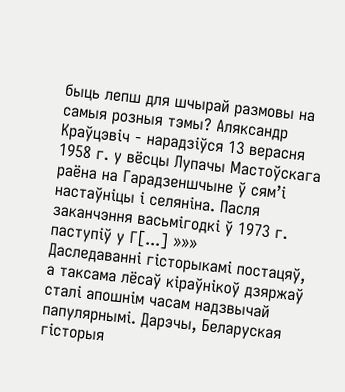быць лепш для шчырай размовы на самыя розныя тэмы? Аляксандр Краўцэвіч - нарадзіўся 13 верасня 1958 г. у вёсцы Лупачы Мастоўскага раёна на Гарадзеншчыне ў сям’і настаўніцы і селяніна. Пасля заканчэння васьмігодкі ў 1973 г. паступіў у Г[...] »»»
Даследаванні гісторыкамі постацяў, а таксама лёсаў кіраўнікоў дзяржаў сталі апошнім часам надзвычай папулярнымі. Дарэчы, Беларуская гісторыя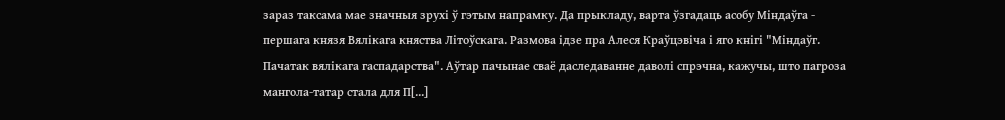зараз таксама мае значныя зрухі ў гэтым напрамку. Да прыкладу, варта ўзгадаць асобу Міндаўга - першага князя Вялікага княства Літоўскага. Размова ідзе пра Алеся Краўцэвіча і яго кнігі "Міндаўг. Пачатак вялікага гаспадарства". Аўтар пачынае сваё даследаванне даволі спрэчна, кажучы, што пагроза мангола-татар стала для П[...]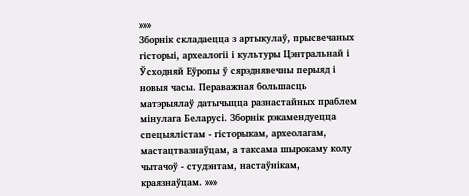»»»
Зборнік складаецца з артыкулаў, прысвечаных гісторыі, археалогіі і культуры Цэнтральнай і Ўсходняй Еўропы ў сярэднявечны перыяд і новыя часы. Пераважная большасць матэрыялаў датычыцца разнастайных праблем мінулага Беларусі. Зборнік рэкамендуецца спецыялістам - гісторыкам, археолагам, мастацтвазнаўцам, а таксама шырокаму колу чытачоў - студэнтам, настаўнікам, краязнаўцам. »»»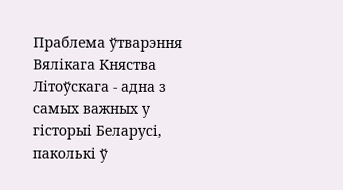Праблема ўтварэння Вялікага Княства Літоўскага - адна з самых важных у гісторыі Беларусі, паколькі ў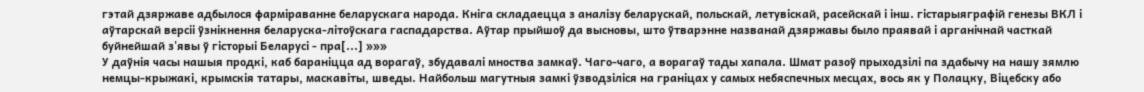гэтай дзяржаве адбылося фарміраванне беларускага народа. Кніга складаецца з аналізу беларускай, польскай, летувіскай, расейскай і інш. гістарыяграфій генезы ВКЛ і аўтарскай версіі ўзнікнення беларуска-літоўскага гаспадарства. Аўтар прыйшоў да высновы, што ўтварэнне названай дзяржавы было праявай і арганічнай часткай буйнейшай з'явы ў гісторыі Беларусі - пра[...] »»»
У даўнія часы нашыя продкі, каб бараніцца ад ворагаў, збудавалі мноства замкаў. Чаго-чаго, а ворагаў тады хапала. Шмат разоў прыходзілі па здабычу на нашу зямлю немцы-крыжакі, крымскія татары, маскавіты, шведы. Найбольш магутныя замкі ўзводзіліся на граніцах у самых небяспечных месцах, вось як у Полацку, Віцебску або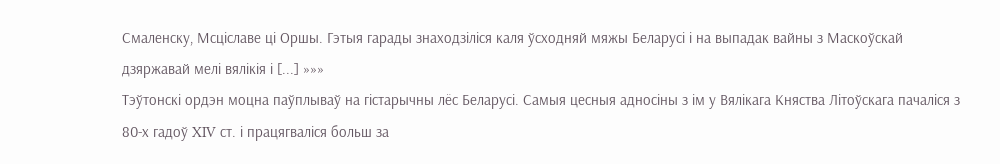Смаленску, Мсціславе ці Оршы. Гэтыя гарады знаходзіліся каля ўсходняй мяжы Беларусі і на выпадак вайны з Маскоўскай дзяржавай мелі вялікія і [...] »»»
Тэўтонскі ордэн моцна паўплываў на гістарычны лёс Беларусі. Самыя цесныя адносіны з ім у Вялікага Княства Літоўскага пачаліся з 80-х гадоў XIV ст. і працягваліся больш за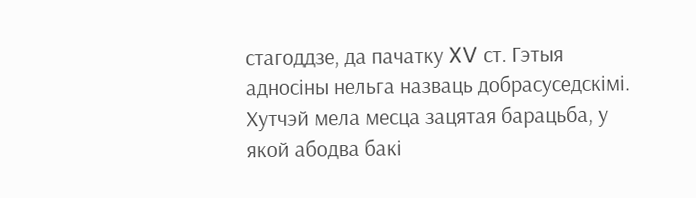стагоддзе, да пачатку XV ст. Гэтыя адносіны нельга назваць добрасуседскімі. Хутчэй мела месца зацятая барацьба, у якой абодва бакі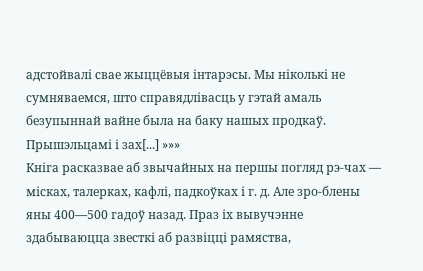адстойвалі свае жыццёвыя інтарэсы. Мы ніколькі не сумняваемся, што справядлівасць у гэтай амаль безупыннай вайне была на баку нашых продкаў. Прышэльцамі і зах[...] »»»
Кніга расказвае аб звычайных на першы погляд рэ-чах — місках, талерках, кафлі, падкоўках і г. д. Але зро-блены яны 400—500 гадоў назад. Праз іх вывучэнне здабываюцца звесткі аб развіцці рамяства,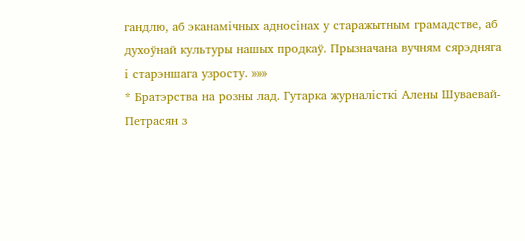гандлю, аб эканамічных адносінах у старажытным грамадстве, аб духоўнай культуры нашых продкаў. Прызначана вучням сярэдняга і старэншага узросту. »»»
* Братэрства на розны лад. Гутарка журналісткі Алены Шуваевай-Петрасян з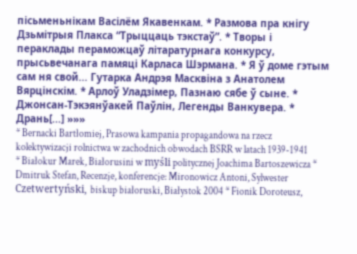пісьменьнікам Васілём Якавенкам. * Размова пра кнігу Дзьмітрыя Плакса “Трыццаць тэкстаў”. * Творы і пераклады пераможцаў літаратурнага конкурсу, прысьвечанага памяці Карласа Шэрмана. * Я ў доме гэтым сам ня свой... Гутарка Андрэя Масквіна з Анатолем Вярцінскім. * Арлоў Уладзімер, Пазнаю сябе ў сыне. * Джонсан-Тэкэянўакей Паўлін, Легенды Ванкувера. * Дрань[...] »»»
* Bernacki Bartłomiej, Prasowa kampania propagandowa na rzecz kolektywizacji rolnictwa w zachodnich obwodach BSRR w latach 1939-1941 * Białokur Marek, Białorusini w myśli politycznej Joachima Bartoszewicza * Dmitruk Stefan, Recenzje, konferencje: Mironowicz Antoni, Sylwester Czetwertyński, biskup białoruski, Białystok 2004 * Fionik Doroteusz,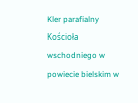Kler parafialny Kościoła wschodniego w powiecie bielskim w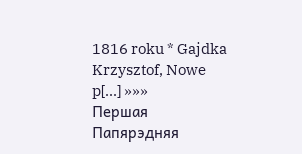1816 roku * Gajdka Krzysztof, Nowe p[...] »»»
Першая   Папярэдняя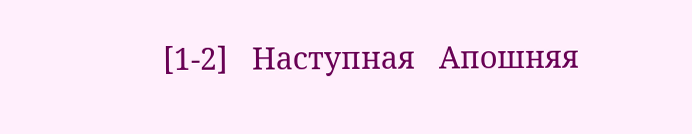[1-2]   Наступная   Апошняя